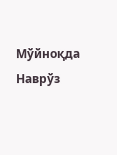Мўйноқда Наврўз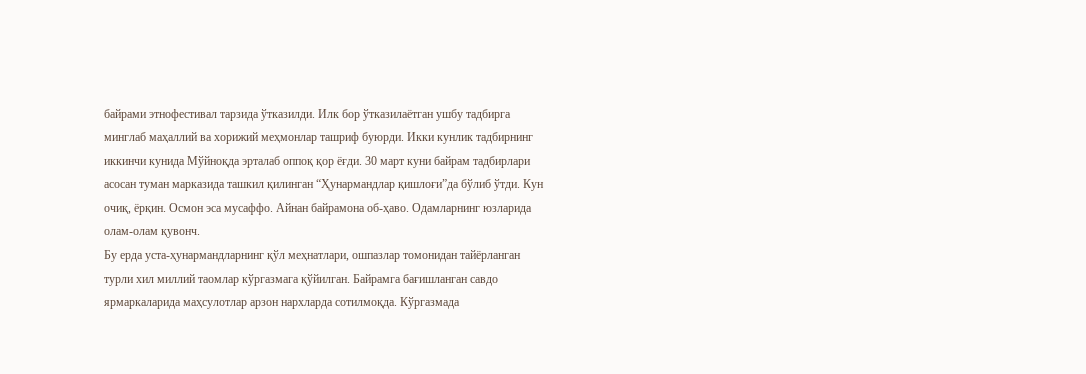байрами этнофестивал тарзида ўтказилди. Илк бор ўтказилаётган ушбу тадбирга минглаб маҳаллий ва хорижий меҳмонлар ташриф буюрди. Икки кунлик тадбирнинг иккинчи кунида Мўйноқда эрталаб оппоқ қор ёғди. 30 март куни байрам тадбирлари асосан туман марказида ташкил қилинган “Ҳунармандлар қишлоғи”да бўлиб ўтди. Кун очиқ, ёрқин. Осмон эса мусаффо. Айнан байрамона об-ҳаво. Одамларнинг юзларида олам-олам қувонч.
Бу ерда уста-ҳунармандларнинг қўл меҳнатлари, ошпазлар томонидан тайёрланган турли хил миллий таомлар кўргазмага қўйилган. Байрамга бағишланган савдо ярмаркаларида маҳсулотлар арзон нархларда сотилмоқда. Кўргазмада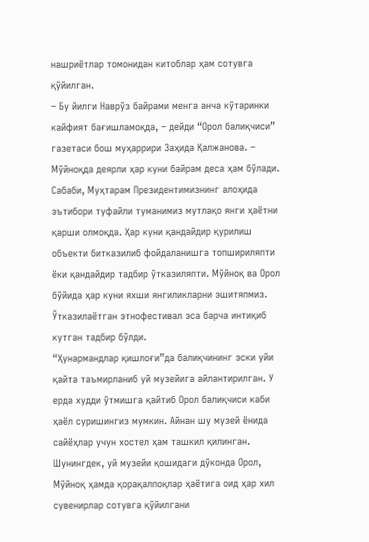нашриётлар томонидан китоблар ҳам сотувга қўйилган.
– Бу йилги Наврўз байрами менга анча кўтаринки кайфият бағишламоқда, – дейди “Орол балиқчиси” газетаси бош муҳаррири Заҳида Қалжанова. – Мўйноқда деярли ҳар куни байрам деса ҳам бўлади. Сабаби, Муҳтарам Президентимизнинг алоҳида эътибори туфайли туманимиз мутлақо янги ҳаётни қарши олмоқда. Ҳар куни қандайдир қурилиш объекти битказилиб фойдаланишга топшириляпти ёки қандайдир тадбир ўтказиляпти. Мўйноқ ва Орол бўйида ҳар куни яхши янгиликларни эшитяпмиз. Ўтказилаётган этнофестивал эса барча интиқиб кутган тадбир бўлди.
“Ҳунармандлар қишлоғи”да балиқчининг эски уйи қайта таъмирланиб уй музейига айлантирилган. У ерда худди ўтмишга қайтиб Орол балиқчиси каби ҳаёл суришингиз мумкин. Айнан шу музей ёнида сайёҳлар учун хостел ҳам ташкил қилинган. Шунингдек, уй музейи қошидаги дўконда Орол, Мўйноқ ҳамда қорақалпоқлар ҳаётига оид ҳар хил сувенирлар сотувга қўйилгани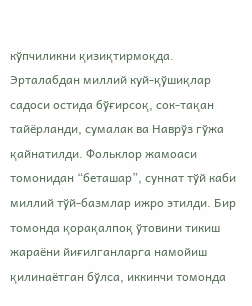кўпчиликни қизиқтирмоқда.
Эрталабдан миллий куй-қўшиқлар садоси остида бўғирсоқ, сок-тақан тайёрланди, сумалак ва Наврўз гўжа қайнатилди. Фольклор жамоаси томонидан “беташар”, суннат тўй каби миллий тўй-базмлар ижро этилди. Бир томонда қорақалпоқ ўтовини тикиш жараёни йиғилганларга намойиш қилинаётган бўлса, иккинчи томонда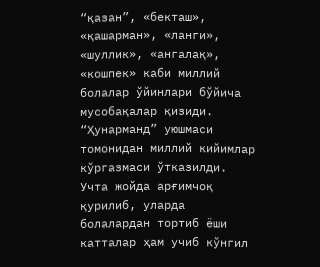“қазан”, «бекташ», «қашарман», «ланги», «шуллик», «ангалақ», «кошпек» каби миллий болалар ўйинлари бўйича мусобақалар қизиди. “Ҳунарманд” уюшмаси томонидан миллий кийимлар кўргазмаси ўтказилди. Учта жойда арғимчоқ қурилиб, уларда болалардан тортиб ёши катталар ҳам учиб кўнгил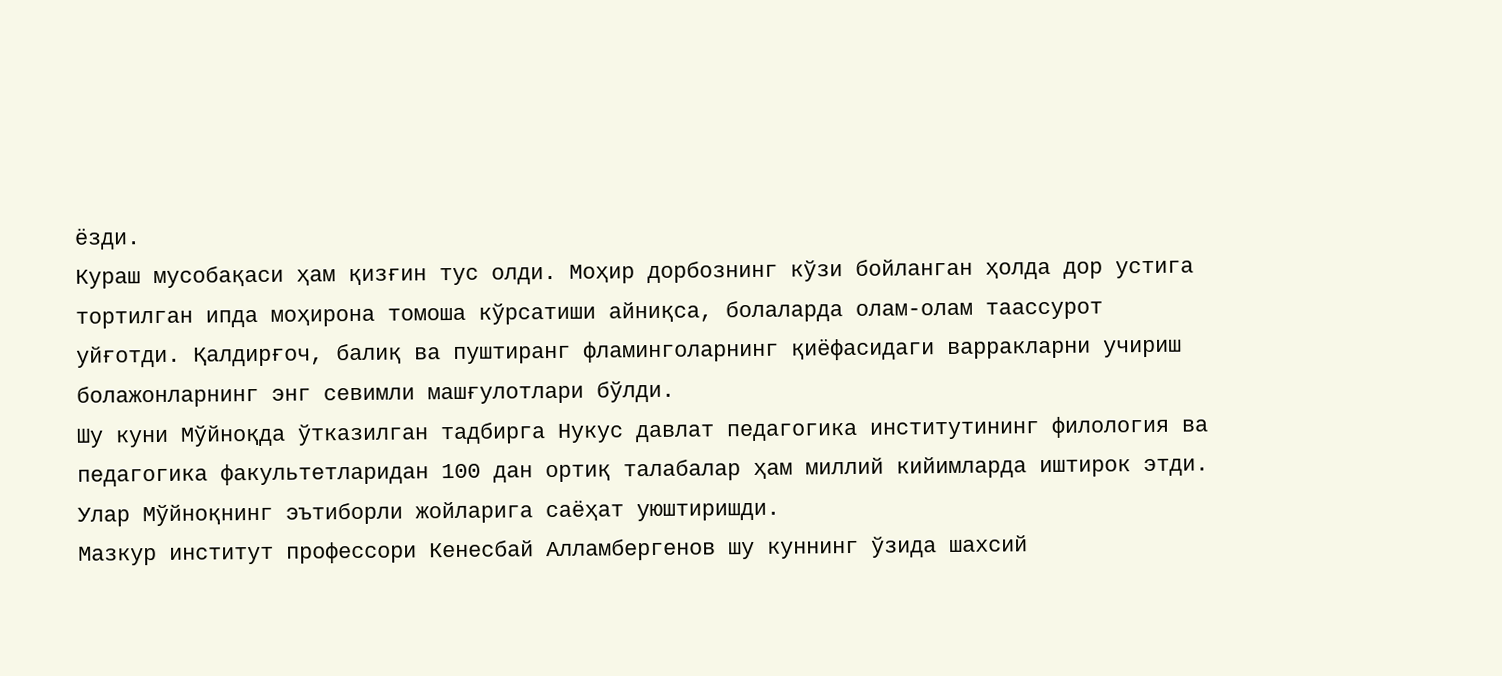ёзди.
Кураш мусобақаси ҳам қизғин тус олди. Моҳир дорбознинг кўзи бойланган ҳолда дор устига тортилган ипда моҳирона томоша кўрсатиши айниқса, болаларда олам-олам таассурот уйғотди. Қалдирғоч, балиқ ва пуштиранг фламинголарнинг қиёфасидаги варракларни учириш болажонларнинг энг севимли машғулотлари бўлди.
Шу куни Мўйноқда ўтказилган тадбирга Нукус давлат педагогика институтининг филология ва педагогика факультетларидан 100 дан ортиқ талабалар ҳам миллий кийимларда иштирок этди. Улар Мўйноқнинг эътиборли жойларига саёҳат уюштиришди.
Мазкур институт профессори Кенесбай Алламбергенов шу куннинг ўзида шахсий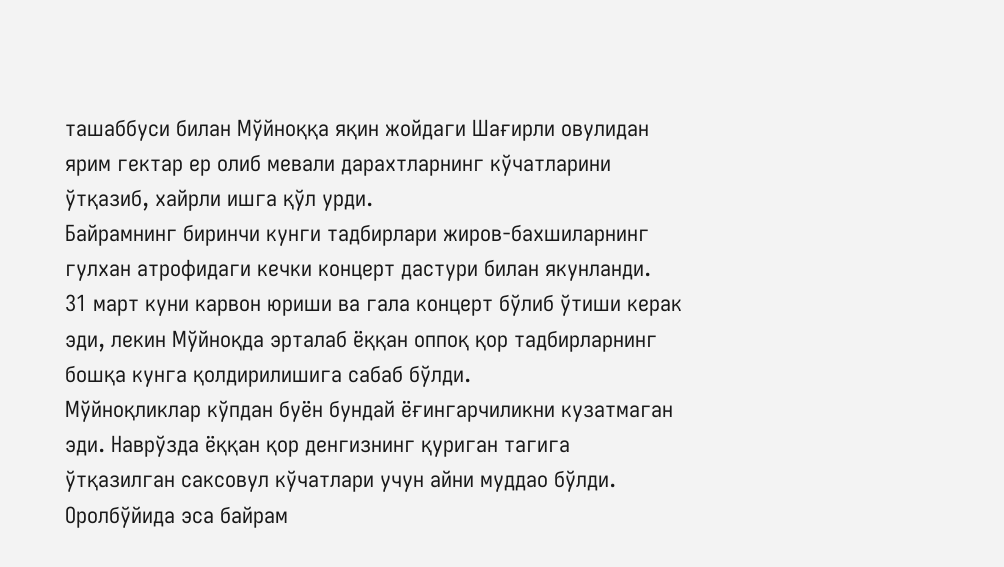ташаббуси билан Мўйноққа яқин жойдаги Шағирли овулидан ярим гектар ер олиб мевали дарахтларнинг кўчатларини ўтқазиб, хайрли ишга қўл урди.
Байрамнинг биринчи кунги тадбирлари жиров-бахшиларнинг гулхан атрофидаги кечки концерт дастури билан якунланди.
31 март куни карвон юриши ва гала концерт бўлиб ўтиши керак эди, лекин Мўйноқда эрталаб ёққан оппоқ қор тадбирларнинг бошқа кунга қолдирилишига сабаб бўлди.
Мўйноқликлар кўпдан буён бундай ёғингарчиликни кузатмаган эди. Наврўзда ёққан қор денгизнинг қуриган тагига ўтқазилган саксовул кўчатлари учун айни муддао бўлди. Оролбўйида эса байрам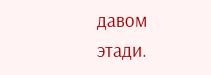давом этади.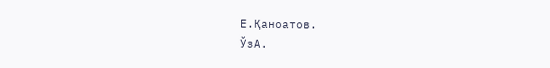Е.Қаноатов.
ЎзА.